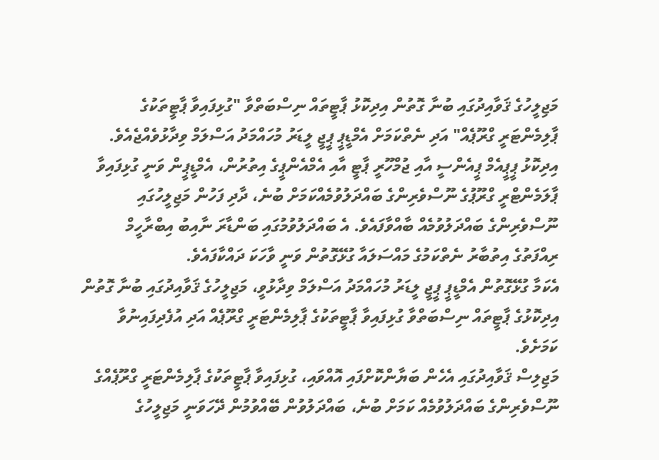މަޖިލީހުގެ ޤަވާއިދުގައި ބުނާ ގޮތުން އިދިކޮޅު ޕާޓީތައް ނިސްބަތްވާ "ގުޅިފައިވާ ޕާޓީތަކުގެ ޕާލިމެންޓަރީ ގްރޫޕެއް" އަދި ނެތްކަމަށް އެމްޑީޕީ ޕީޖީ ލީޑަރު މުހައްމަދު އަސްލަމް ވިދާޅުވެއްޖެއެވެ.
އިދިކޮޅު ޕީޕީއެމް ޕީއެންސީ އާއި ޖުމްހޫރީ ޕާޓީ އާއި އެމްއެންޕީގެ އިތުރުން، އެމްޑީޕީން ވަނީ ގުޅިފައިވާ ޕާލަމެންޓްރީ ގްރޫޕުގެ ނޫސްވެރިންގެ ބައްދަލުވުމެއްކަމަށް ބުނެ، ދާދި ފަހުން މަޖިލީހުގައި ނޫސްވެރިންގެ ބައްދަލުވުމެއް ބާއްވާފައެވެ. އެ ބައްދަލުވުމުގައި ބަންޑާރަ ނާއިބު އިބްރާހީމް ރިއްފަތުގެ އިތުބާރު ނެތްކަމުގެ މައްސަލައާ ގުޅޭގޮތުން ވަނީ ވާހަކަ ދައްކާފައެވެ.
އެކަމާ ގުޅޭގޮތުން އެމްޑީޕީ ޕީޖީ ލީޑަރު މުހައްމަދު އަސްލަމް ވިދާޅުވީ، މަޖިލީހުގެ ޤަވާއިދުގައި ބުނާ ގޮތުން އިދިކޮޅުގެ ޕާޓީތައް ނިސްބަތްވާ ގުޅިފައިވާ ޕާޓީތަކުގެ ޕާލިމެންޓަރީ ގްރޫޕެއް އަދި އުފެދިފައިނުވާ ކަމަށެވެ.
މަޖިލިސް ޤަވާއިދުގައި އެހެން ބަޔާންކޮށްފައި އޮއްވައި، ގުޅިފައިވާ ޕާޓީތަކުގެ ޕާލިމެންޓަރީ ގްރޫޕެއްގެ ނޫސްވެރިންގެ ބައްދަލުވުމެއް ކަމަށް ބުނެ، ބައްދަލުވުން ބޭއްވުމުން ދޭހަވަނީ މަޖިލީހުގެ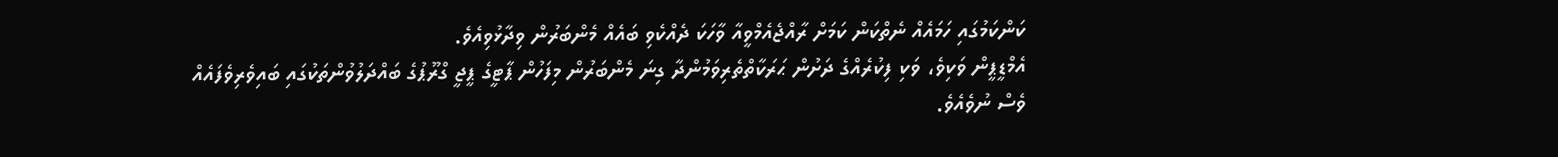ކަންކަމުގައި ހަމައެއް ނެތްކަން ކަމަށް ރާއްޖެއެމްވީއާ ވާހަކަ ދެއްކެވި ބައެއް މެންބަރުން ވިދާޅުވިއެވެ.
އެމްޑީޕީން ވަކިވެ، ވަކި ފިކުރެއްގެ ދަށުން ޙަރަކާތްތެރިވަމުންދާ ގިނަ މެންބަރުން މިފަހުން ޕާޓީގެ ޕީޖީ ގްރޫޕުގެ ބައްދަލުވުންތަކުގައި ބައިވެރިވެފައެއް ވެސް ނުވެއެވެ.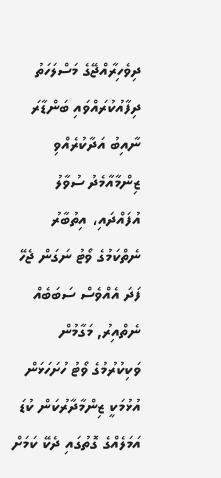ދިވެހިރާއްޖޭގެ މަސްލަހަތު ދިފާއުކުރައްވައި ބަންޑާރަ ނާއިބު އަދާކުރެއްވި ޒިންމާއާމެދު ސުވާލު އުފައްދައި، އިތުބާރު ނެތްކަމުގެ ވޯޓު ނަގަން ޖެހޭ ފަދަ އެއްވެސް ސަބަބެއް ނެތްއިރު, މަގާމުން ވަކިކުރުމުގެ ވޯޓު ހުށަހަޅަން އުޅުމަކީ ޒިންމާދާރުކަން ކުޑަ އަމަލެއްގެ ގޮތުގައި ދެކޭ ކަމަށް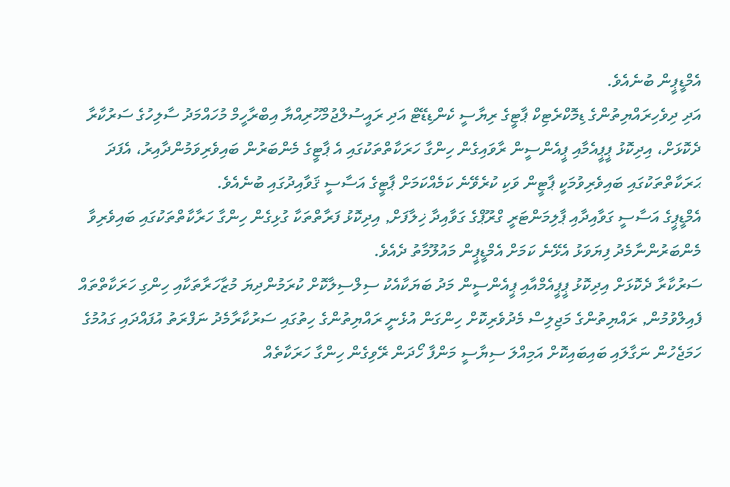އެމްޑީޕީން ބުނެއެވެ.
އަދި ދިވެހިރައްޔިތުންގެ ޑިމޮކްރެޓިކް ޕާޓީގެ ރިޔާސީ ކެންޑިޑޭޓް އަދި ރައީސުލްޖުމްހޫރިއްޔާ އިބްރާހީމް މުހައްމަދު ސާލިހުގެ ސަރުކާރާ ދެކޮޅަށް، އިދިކޮޅު ޕީޕީއެމާއި ޕީއެންސީން ރާވައިގެން ހިންގާ ހަރަކާތްތަކުގައި އެ ޕާޓީގެ މެންބަރުން ބައިވެރިވަމުންދާއިރު، އެފަދަ ޙަރަކާތްތަކުގައި ބައިވެރިވުމަކީ ޕާޓީން ވަކި ކުރެވޭނެ ކަމެއްކަމަށް ޕާޓީގެ އަސާސީ ޤަވާއިދުގައި ބުނެއެވެ.
އެމްޑީޕީގެ އަސާސީ ގަވާއިދާއި ޕާލިމަންޓަރީ ގްރޫޕްގެ ގަވާއިދާ ޚިލާފަށް, އިދިކޮޅު ފަރާތްތަކާ ގުޅިގެން ހިންގާ ހަރާކާތްތަކުގައި ބައިވެރިވާ މެންބަރުންނާމެދު ފިޔަވަޅު އެޅޭނެ ކަމަށް އެމްޑީޕީން މައުލޫމާތު ދެއެވެ.
ސަރުކާރާ ދެކޮޅަށް އިދިކޮޅު ޕީޕީއެމްއާއި ޕީއެންސީން މަދު ބަޔަކާއެކު ސިލްސިލާކޮށް ކުރަމުންދިޔަ މުޒާހަރާތަކާއި ހިންގި ހަރަކާތްތައް ފެއިލްވުމުން, ރައްޔިތުންގެ މަޖިލިސް މެދުވެރިކޮށް ހިންގަން އުޅެނީ ރައްޔިތުންގެ ހިތުގައި ސަރުކާރާމެދު ނަފްރަތު އުފައްދައި ގައުމުގެ ހަމަޖެހުން ނަގާލައި ބައިބައިކޮށް އަމިއްލަ ސިޔާސީ މަންފާ ހޯދަން ރޭވިގެން ހިންގާ ހަރަކާތެއް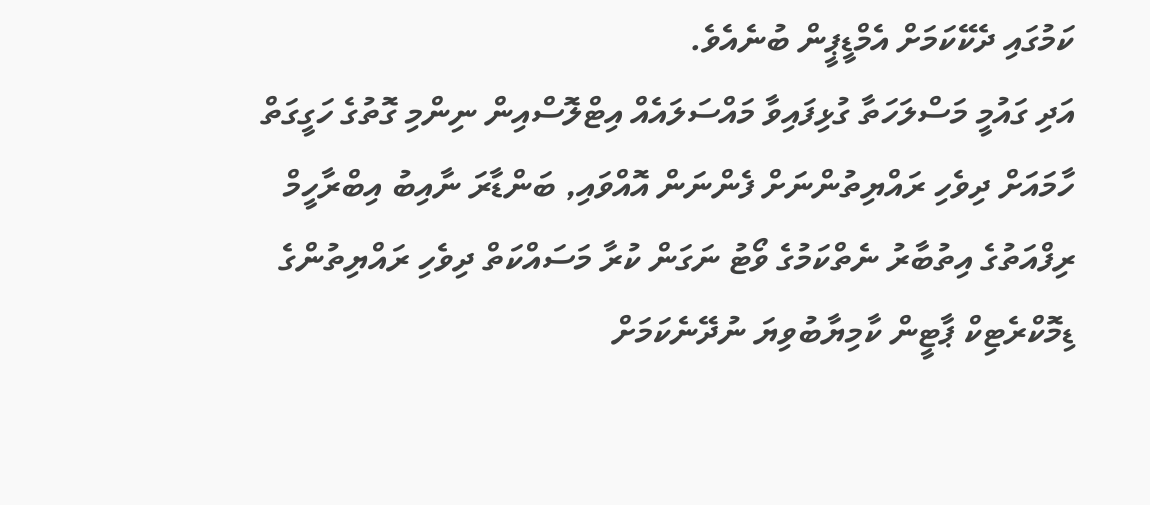ކަމުގައި ދެކޭކަމަށް އެމްޑީޕީން ބުނެއެވެ.
އަދި ގައުމީ މަސްލަހަތާ ގުޅިފައިވާ މައްސަލައެއް އިޓްލޮސްއިން ނިންމި ގޮތުގެ ހަގީގަތް ހާމައަށް ދިވެހި ރައްޔިތުންނަށް ފެންނަން އޮއްވައި, ބަންޑާރަ ނާއިބު އިބްރާހީމް ރިފްއަތުގެ އިތުބާރު ނެތްކަމުގެ ވޯޓު ނަގަން ކުރާ މަސައްކަތް ދިވެހި ރައްޔިތުންގެ ޑިމޮކްރެޓިކް ޕާޓީން ކާމިޔާބުވިޔަ ނުދޭނެކަމަށް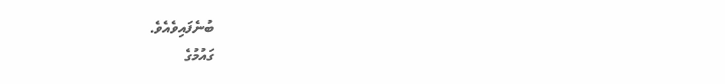ބުނެފައިވެއެވެ.
ގައުމުގެ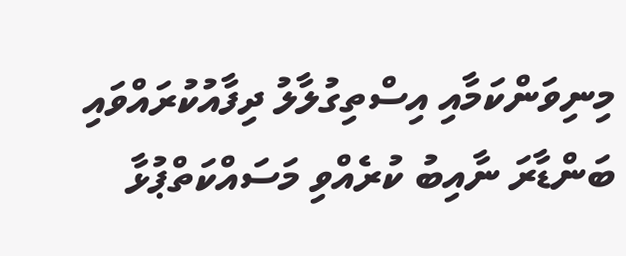މިނިވަންކަމާއި އިސްތިގުލާލު ދިފާއުކުރައްވައި ބަންޑާރަ ނާއިބު ކުރެއްވި މަސައްކަތްޕުޅާ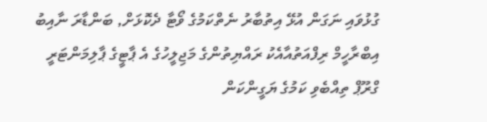ގުޅުވައި ނަގަން އުޅޭ އިތުބާރު ނެތްކަމުގެ ވޯޓާ ދެކޮޅަށް, ބަންޑާރަ ނާއިބު އިބްރާހީމް ރިފްއަތުއާއެކު ރައްޔިތުންގެ މަޖިލީހުގެ އެ ޕާޓީގެ ޕާލިމަންޓަރީ ގްރޫޕް ތިއްބެވި ކަމުގެ ޔަގީންކަން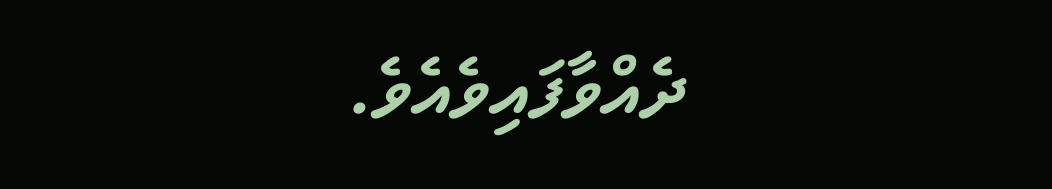ދެއްވާފައިވެއެވެ.